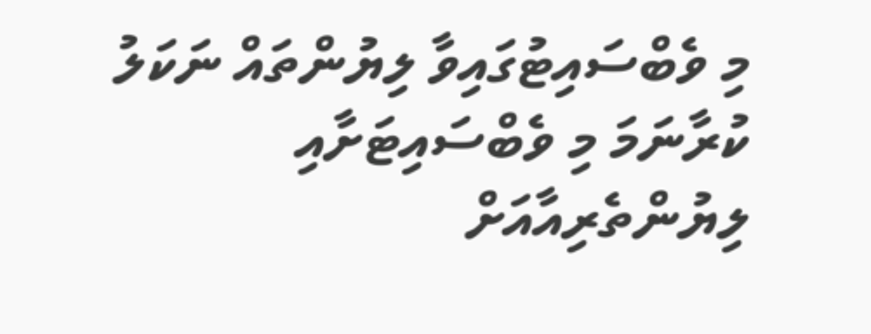މި ވެބްސައިޓުގައިވާ ލިޔުންތައް ނަކަލު ކުރާނަމަ މި ވެބްސައިޓަށާއި ލިޔުންތެރިއާއަށް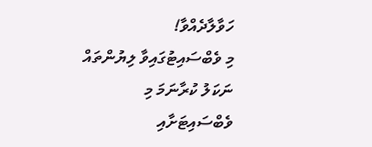ހަވާލާދެއްވާ!
މި ވެބްސައިޓުގައިވާ ލިޔުންތައް ނަކަލު ކުރާނަމަ މި ވެބްސައިޓަށާއި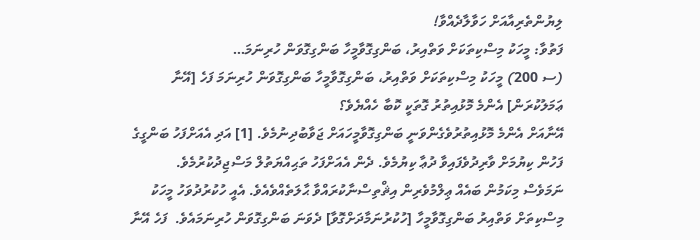ލިޔުންތެރިއާއަށް ހަވާލާދެއްވާ!
ފަތުވާ: މީހަކު މިސްކިތަކަށް ވަތްއިރު، ބަންގިގޮވާމީހާ ބަންގިގޮވަން ހުރިނަމަ…
(ސ 200) މީހަކު މިސްކިތަކަށް ވަތްއިރު، ބަންގިގޮވާމީހާ ބަންގިގޮވަން ހުރިނަމަ ފަހެ [އޭނާ ޢަމަލުކުރަން] އެންމެ މޮޅުއިތުރު ގޮތަކީ ކޮބާ ހެއްޔެވެ؟
އޭނާއަށް އެންމެ މޮޅުއިތުރުވެގެންވަނީ ބަންގިގޮވާމީހައަށް ޖަވާބުދިނުމެވެ. [1] އަދި އެއަށްފަހު ބަންގީގެ ފަހުން ކިޔުމަށް ވާރިދުވެފައިވާ ދުޢާ ކިޔުމެވެ. ދެން އެއަށްފަހު ތަޙިއްޔަތުލް މަސްޖިދުކުރުމެވެ.
ނަމަވެސް މިކަމުން ބައެއް ޢިލްމުވެރިން އިޘްތިސްނާކުރައްވާ ޙާލަތެއްވެއެވެ. އެއީ ހުކުރުދުވަހު މީހަކު މިސްކިތަށް ވަތްއިރު ބަންގިގޮވާމީހާ [ހުކުރުނަމާދަށްގޮވާ] ދެވަނަ ބަންގިގޮވަން ހުރިނަމައެވެ.  ފަހެ އޭނާ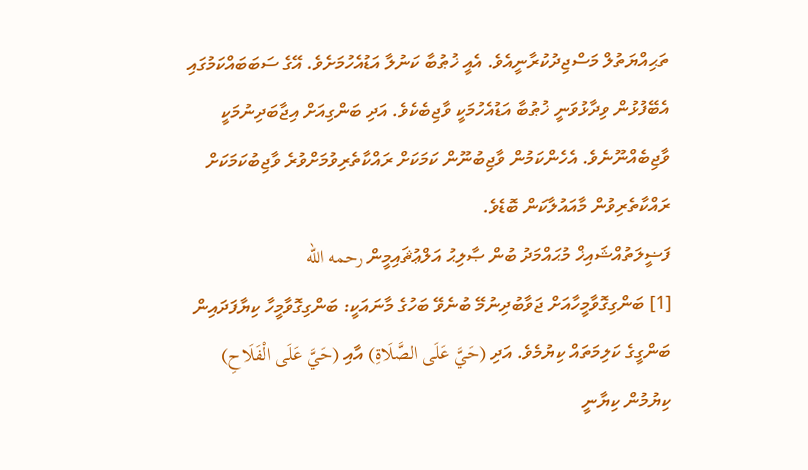ތަޙިއްޔަތުލް މަސްޖިދުކުރާނީއެވެ. އެއީ ޚުޠުބާ ކަނުލާ އަޑުއެހުމަށެވެ. އޭގެ ސަބަބައްކަމުގައި އެބޭފުޅުން ވިދާޅުވަނީ ޚުޠުބާ އަޑުއެހުމަކީ ވާޖިބެކެވެ. އަދި ބަންގިއަށް އިޖާބަދިނުމަކީ ވާޖިބެއްނޫނެވެ. އެހެންކަމުން ވާޖިބުނޫން ކަމަކަށް ރައްކާތެރިވުމަށްވުރެ ވާޖިބުކަމަކަށް ރައްކާތެރިވުން މާއައުލާކަން ބޮޑެވެ.
ފަޟީލަތުއްޝައިޚް މުޙައްމަދު ބުން ޞާލިޙު އަލްޢުޘައިމީން رحمه الله
[1] ބަންގިގޮވާމީހާއަށް ޖަވާބުދިނުމޭ ބުނެވޭ ބަހުގެ މާނައަކީ: ބަންގިގޮވާމީހާ ކިޔާފަދައިން ބަންގީގެ ކަލިމަތައް ކިޔުމެވެ. އަދި (حَيَّ عَلَى الصَّلَاةِ) އާއި (حَيَّ عَلَى الْفَلَاحِ) ކިޔުމުން ކިޔާނީ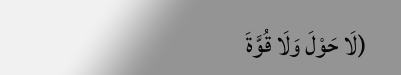(لَا حَوْلَ وَلَا قُوَّةَ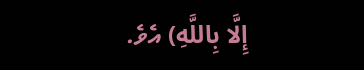إِلَّا بِاللَّهِ) އެވެ.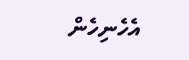އެހެނިހެން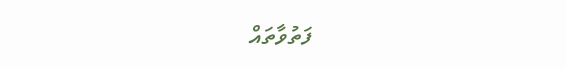ފަތުވާތައް